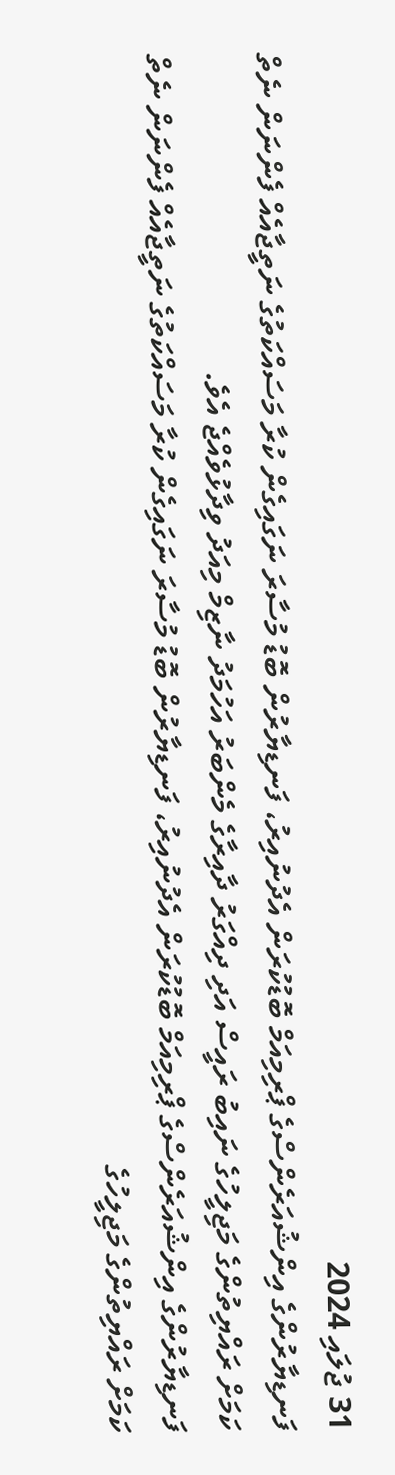31 ޖުލައި 2024
ފަނޑިޔާރުންގެ އިންޝުއަރެންސްގެ ޕްރިމިއަމް ބޮޑުކުރަން އެދުނުއިރު، ފަނޑިޔާރުން ބޮޑު މުސާރަ ނަގައިގެން ކުރާ މަސައްކަތުގެ ނަތީޖާއެއް ފެންނަން ނެތް ކަމަށް ރައްޔިތުންގެ މަޖިލީހުގެ ނައިބު ރައީސް އަދި ދިއްގަރު ދާއިރާގެ މެންބަރު އަހުމަދު ނާޒިމް މިއަދު ވިދާޅުވެއްޖެ އެވެ.
ފަނޑިޔާރުންގެ އިންޝުއަރެންސްގެ ޕްރިމިއަމް ބޮޑުކުރަން އެދުނުއިރު، ފަނޑިޔާރުން ބޮޑު މުސާރަ ނަގައިގެން ކުރާ މަސައްކަތުގެ ނަތީޖާއެއް ފެންނަން ނެތް ކަމަށް ރައްޔިތުންގެ މަޖިލީހުގެ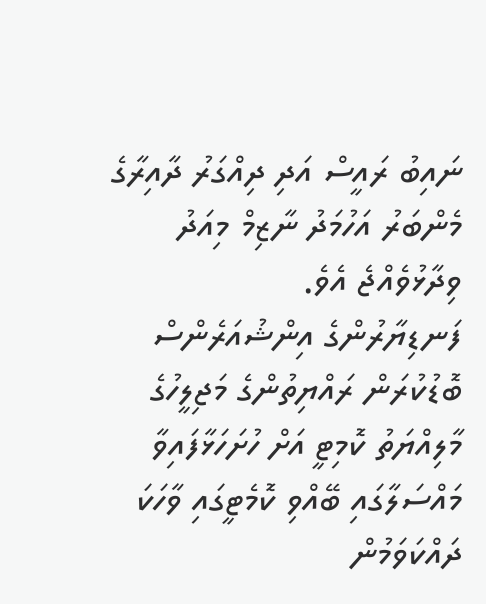ނައިބު ރައީސް އަދި ދިއްގަރު ދާއިރާގެ މެންބަރު އަހުމަދު ނާޒިމް މިއަދު ވިދާޅުވެއްޖެ އެވެ.
ފަނޑިޔާރުންގެ އިންޝުއަރެންސް ބޮޑުކުރަން ރައްޔިތުންގެ މަޖިލީހުގެ މާލިއްޔަތު ކޮމިޓީ އަށް ހުށަހަޅާފައިވާ މައްސަލާގައި ބޭއްވި ކޮމެޓީގައި ވާހަކަ ދައްކަވަމުން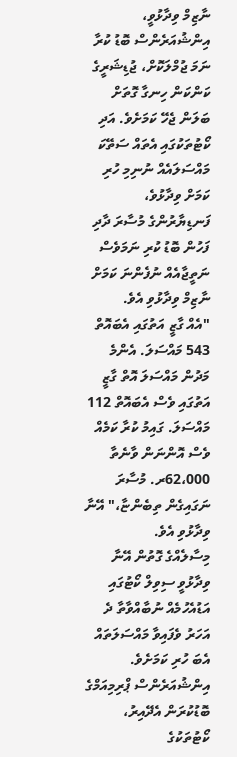ނާޒިމް ވިދާޅުވީ، އިންޝުއަރެންސް ބޮޑު ކުރާ ނަމަ ޖުމްލަކޮށް، ޖުޑިޝަރީގެ ކަންކަން ހިނގާ ގޮތަށް ބަލަން ޖެހޭ ކަމަށެވެ. އަދި ކޯޓުތަކުގައި އެތައް ސަތޭކަ މައްސަލައެއް ނުނިމި ހުރި ކަމަށް ވިދާޅުވެ، ފަނޑިޔާރުންގެ މުސާރަ ދާދި ފަހުން ބޮޑު ކުރި ނަމަވެސް ނަތީޖާއެއް ނުފެންނަ ކަމަށް ނާޒިމް ވިދާޅުވި އެވެ.
"އެއް ގާޒީ އަތުގައި އެބައޮތް 543 މައްސަލަ. އެންމެ މަދުން މައްސަލަ އޮތް ގާޒީ އަތުގައި ވެސް އެބައޮތް 112 މައްސަލަ. ގައިމު ކުރާ ކަމެއް ވެސް އޮންނަން ވާނެތާ 62،000ރ. މުސާރަ ނަގައިގެން ތިބެންޏާ،" އޭނާ ވިދާޅުވި އެވެ.
މިސާލެއްގެ ގޮތުން އޭނާ ވިދާޅުވީ ސިވިލް ކޯޓުގައި އަޑުއެހުމެއް ނުބާއްވާތާ ދެ އަހަރު ވެފައިވާ މައްސަލަތައް އެބަ ހުރި ކަމަށެވެ. އިންޝުއަރެންސް ޕްރިމިއަމްގެ ބޮޑުކުރަން އެދޭއިރު، ކޯޓުތަކުގެ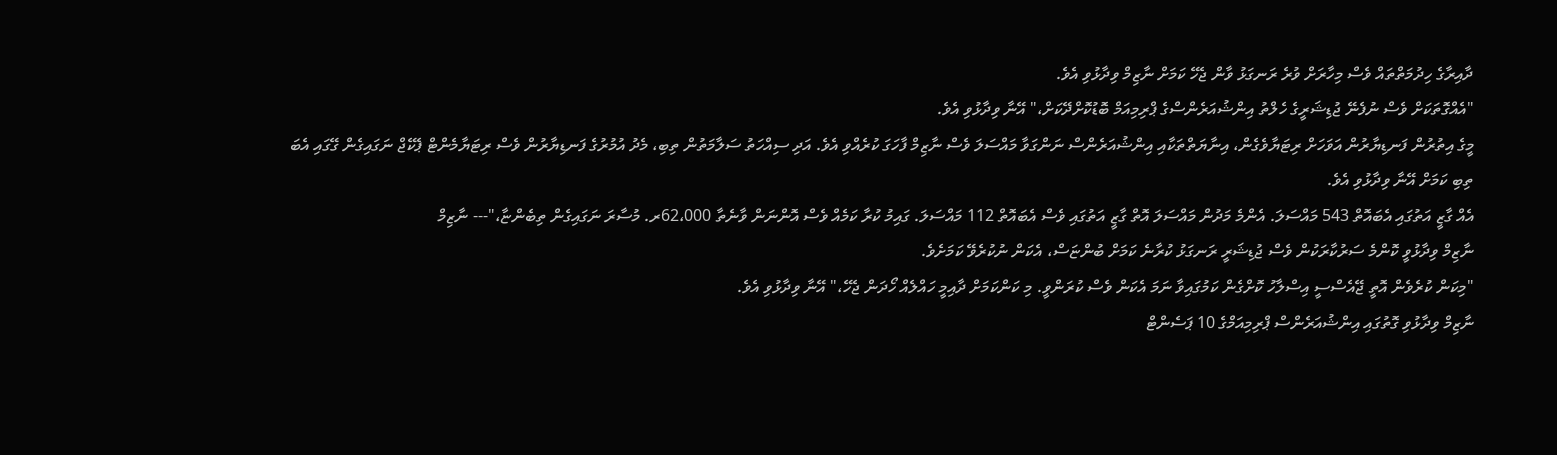ދާއިރާގެ ހިދުމަތްތައް ވެސް މިހާރަށް ވުރެ ރަނގަޅު ވާން ޖެހޭ ކަމަށް ނާޒިމް ވިދާޅުވި އެވެ.
"އެއްގޮތަކަށް ވެސް ނުފެނޭ ޖުޑިޝަރީގެ ހެލްތު އިންޝުއަރެންސްގެ ޕްރިމިއަމް ބޮޑުކޮށްދޭކަށް،" އޭނާ ވިދާޅުވި އެވެ.
މީގެ އިތުރުން ފަނޑިޔާރުން އަވަހަށް ރިޓަޔާވެގެން، އިނާޔަތްތަކާއި އިންޝުއަރެންސް ނަންގަވާ މައްސަލަ ވެސް ނާޒިމް ފާހަގަ ކުރެއްވި އެވެ. އަދި ސިއްހަތު ސަލާމަތުން ތިބި، މެދު އުމުރުގެ ފަނޑިޔާރުން ވެސް ރިޓަޔާމެންޓް ޕެކޭޖް ނަގައިގެން ގޭގައި އެބަ ތިބި ކަމަށް އޭނާ ވިދާޅުވި އެވެ.
އެއް ގާޒީ އަތުގައި އެބައޮތް 543 މައްސަލަ. އެންމެ މަދުން މައްސަލަ އޮތް ގާޒީ އަތުގައި ވެސް އެބައޮތް 112 މައްސަލަ. ގައިމު ކުރާ ކަމެއް ވެސް އޮންނަން ވާނެތާ 62،000ރ. މުސާރަ ނަގައިގެން ތިބެންޏާ،"--- ނާޒިމް
ނާޒިމް ވިދާޅުވީ ކޮންމެ ސަރުކާރަކުން ވެސް ޖުޑިޝަރީ ރަނގަޅު ކުރާނެ ކަމަށް ބުންޏަސް، އެކަން ނުކުރެވޭ ކަމަށެވެ.
"މިކަން ކުރެވެން އޮތީ ޖޭއެސްސީ އިސްލާހު ކޮށްގެން ކަމުގައިވާ ނަމަ އެކަން ވެސް ކުރަންވީ. މި ކަންކަމަށް ދާއިމީ ހައްލެއް ހޯދަން ޖެހޭ،" އޭނާ ވިދާޅުވި އެވެ.
ނާޒިމް ވިދާޅުވި ގޮތުގައި އިންޝުއަރެންސް ޕްރިމިއަމްގެ 10 ޕަސެންޓް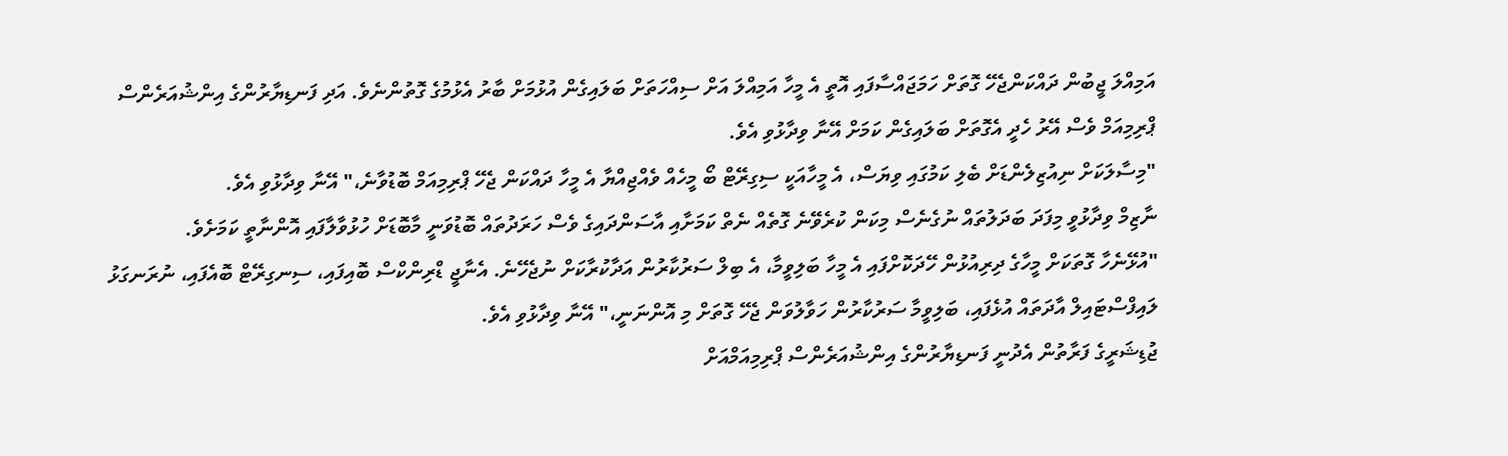އަމިއްލަ ޖީބުން ދައްކަންޖެހޭ ގޮތަށް ހަމަޖައްސާފައި އޮތީ އެ މީހާ އަމިއްލަ އަށް ސިއްހަތަށް ބަލައިގެން އުޅުމަށް ބާރު އެޅުމުގެ ގޮތުންނެވެ. އަދި ފަނޑިޔާރުންގެ އިންޝުއަރެންސް ޕްރިމިއަމް ވެސް އޭރު ހެދީ އެގޮތަށް ބަލައިގެން ކަމަށް އޭނާ ވިދާޅުވި އެވެ.
"މިސާލަކަށް ނިއުޒިލެންޑަށް ބެލި ކަމުގައި ވިޔަސް، އެ މީހާއަކީ ސިގިރޭޓް ބޯ މީހެއް ވެއްޖިއްޔާ އެ މީހާ ދައްކަން ޖެހޭ ޕްރިމިއަމް ބޮޑުވާނެ،" އޭނާ ވިދާޅުވި އެވެ.
ނާޒިމް ވިދާޅުވީ މިފަދަ ބަދަލުތައް ނުގެނެސް މިކަން ކުރެވޭނެ ގޮތެއް ނެތް ކަމަށާއި އާސަންދައިގެ ވެސް ހަރަދުތައް ބޮޑުވަނީ މާބޮޑަށް ހުޅުވާލާފައި އޮންނާތީ ކަމަށެވެ.
"އުޅޭނެހާ ގޮތަކަށް މީހާގެ ދިރިއުޅުން ހޭދަކޮށްފައި އެ މީހާ ބަލިވީމާ، އެ ބިލް ސަރުކާރުން އަދާކުރާކަށް ނުޖެހޭނެ. އެނާޖީ ޑްރިންކްސް ބޮއިފައި، ސިނގިރޭޓް ބޮއެފައި، ނުރަނގަޅު ލައިފްސްޓައިލް އާދަތައް އުޅެފައި، ބަލިވީމާ ސަރުކާރުން ހަވާލުވަން ޖެހޭ ގޮތަށް މި އޮންނަނީ،" އޭނާ ވިދާޅުވި އެވެ.
ޖުޑިޝަރީގެ ފަރާތުން އެދުނީ ފަނޑިޔާރުންގެ އިންޝުއަރެންސް ޕްރިމިއަމްއަށް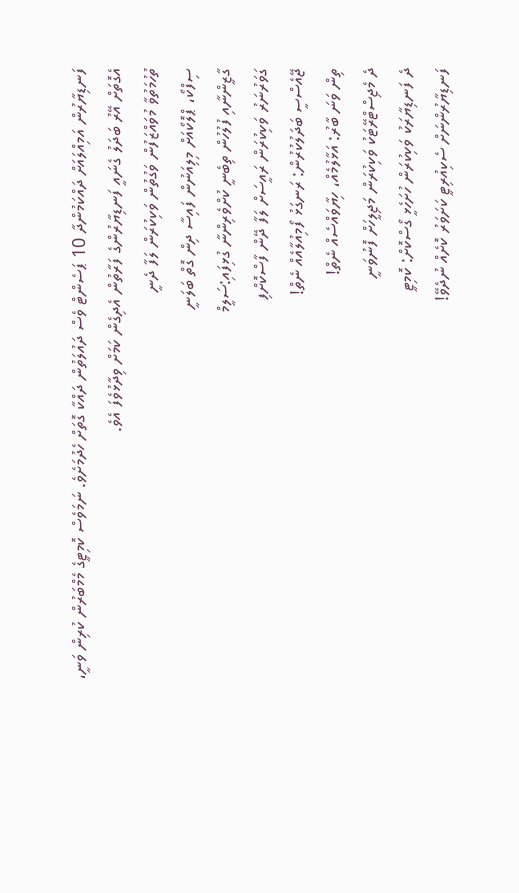ފަނޑިޔާރުން އަމިއްލައަށް ދައްކަމުންދާ 10 ޕަސެންޓް ވެސް ދައުލަތުން ދައްކާ ގޮތަށް ހެދުމަށެވެ. ނަމަވެސް ކޮމިޓީގެ މެމްބަރުން ކުރިން ވަނީ، އެގޮތަށް އޭރު ބަދަލު ގެނައީ ފަނޑިޔާރުންގެ ފަރާތުން އެދިގެން ކަމަށް ވިދާޅުވެފަ އެވެ.
ތުހުމަތުވާ މުވައްޒަފުން ވަގުތުން ވަކިކުރަން ލަފާ ދެނީ
ސިފްކޯ، ޕްލޮކޯއަށް މިލިއަނުން ފައިސާ ދިން ގޮތް ބަލަނީ
ގާޒީންނާއި ފުލުހުން ތިބެނީ ކުށްވެރިންނާ ގުޅިފައި:ސަލީމް
ގަވަރުނަރު ވަކިކުރަން ރައީސަށް ލަފާ ދޭން ފާސްކޮށްފި
ޖޭއެސްސީ ބަދަލުކުރުން: ރަނގަޅު ފޯމިއުލާއެއް ނެތް!
ތިން ވަނަ ބާރު: އަޅާލުމެއް، ހިޔާވައްސެއް ނެތް!
ދެ މެޖިސްޓްރޭޓަކު ވަކިކުރަން މަޖިލީހަށް ފޮނުވަނީ
ދެ ފަނޑިޔާރަކު ވަކިކުރަން ހުށަހެޅީ ގޯސްކޮށް: ކޮމިޓީ
ފަނޑިޔާރުންނަށް ސެކިއުރިޓީ ކަށަވަރު ކޮށެއް ނުދެވޭ!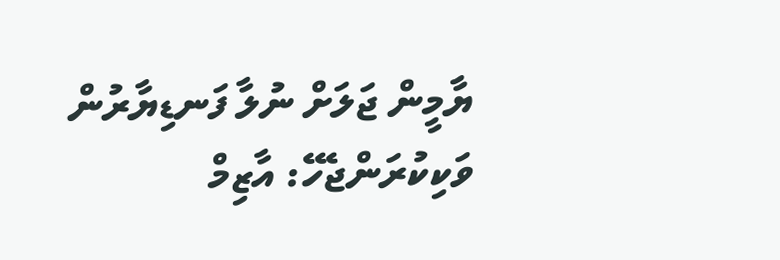ޔާމީން ޖަލަށް ނުލާ ފަނޑިޔާރުން ވަކިކުރަންޖެހޭ: އާޒިމް